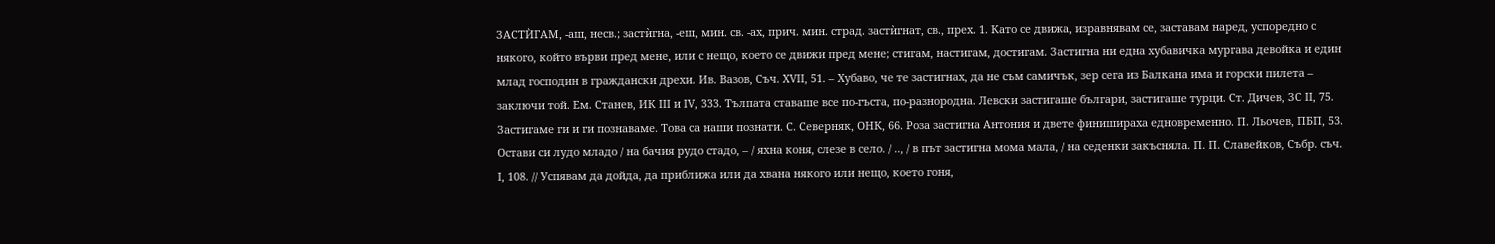ЗАСТЍГАМ, -аш, несв.; застѝгна, -еш, мин. св. -ах, прич. мин. страд. застѝгнат, св., прех. 1. Като се движа, изравнявам се, заставам наред, успоредно с някого, който върви пред мене, или с нещо, което се движи пред мене; стигам, настигам, достигам. Застигна ни една хубавичка мургава девойка и един млад господин в граждански дрехи. Ив. Вазов, Съч. ХVІІ, 51. – Хубаво, че те застигнах, да не съм самичък, зер сега из Балкана има и горски пилета – заключи той. Ем. Станев, ИК ІІІ и ІV, 333. Тълпата ставаше все по-гъста, по-разнородна. Левски застигаше българи, застигаше турци. Ст. Дичев, ЗС ІІ, 75. Застигаме ги и ги познаваме. Това са наши познати. С. Северняк, ОНК, 66. Роза застигна Антония и двете финишираха едновременно. П. Льочев, ПБП, 53. Остави си лудо младо / на бачия рудо стадо, – / яхна коня, слезе в село. / .., / в път застигна мома мала, / на седенки закъсняла. П. П. Славейков, Събр. съч. І, 108. // Успявам да дойда, да приближа или да хвана някого или нещо, което гоня,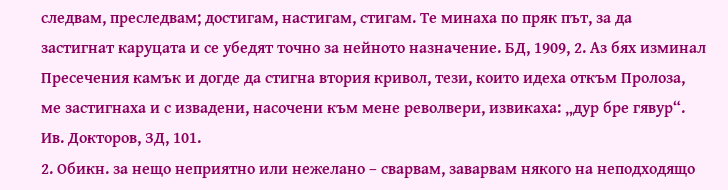следвам, преследвам; достигам, настигам, стигам. Те минаха по пряк път, за да застигнат каруцата и се убедят точно за нейното назначение. БД, 1909, 2. Аз бях изминал Пресечения камък и догде да стигна втория кривол, тези, които идеха откъм Пролоза, ме застигнаха и с извадени, насочени към мене револвери, извикаха: „дур бре гявур“. Ив. Докторов, ЗД, 101.
2. Обикн. за нещо неприятно или нежелано – сварвам, заварвам някого на неподходящо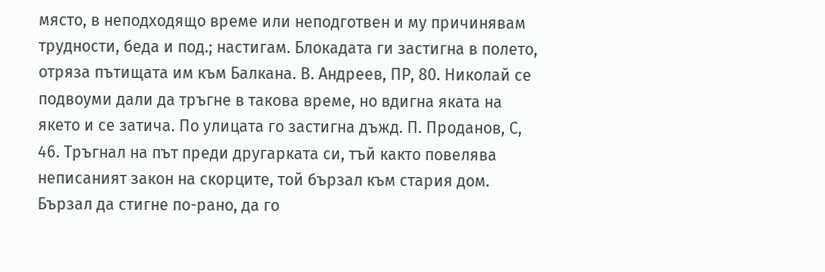място, в неподходящо време или неподготвен и му причинявам трудности, беда и под.; настигам. Блокадата ги застигна в полето, отряза пътищата им към Балкана. В. Андреев, ПР, 80. Николай се подвоуми дали да тръгне в такова време, но вдигна яката на якето и се затича. По улицата го застигна дъжд. П. Проданов, С, 46. Тръгнал на път преди другарката си, тъй както повелява неписаният закон на скорците, той бързал към стария дом. Бързал да стигне по-рано, да го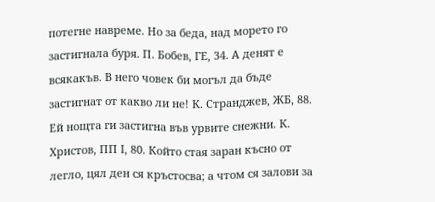потегне навреме. Но за беда, над морето го застигнала буря. П. Бобев, ГЕ, 34. А денят е всякакъв. В него човек би могъл да бъде застигнат от какво ли не! К. Странджев, ЖБ, 88. Ей нощта ги застигна във урвите снежни. К. Христов, ПП І, 80. Който стая заран късно от легло, цял ден ся кръстосва; а чтом ся залови за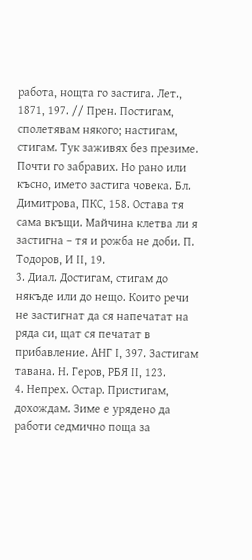работа, нощта го застига. Лет., 1871, 197. // Прен. Постигам, сполетявам някого; настигам, стигам. Тук заживях без презиме. Почти го забравих. Но рано или късно, името застига човека. Бл. Димитрова, ПКС, 158. Остава тя сама вкъщи. Майчина клетва ли я застигна – тя и рожба не доби. П. Тодоров, И ІІ, 19.
3. Диал. Достигам, стигам до някъде или до нещо. Които речи не застигнат да ся напечатат на ряда си, щат ся печатат в прибавление. АНГ І, 397. Застигам тавана. Н. Геров, РБЯ ІІ, 123.
4. Непрех. Остар. Пристигам, дохождам. Зиме е урядено да работи седмично поща за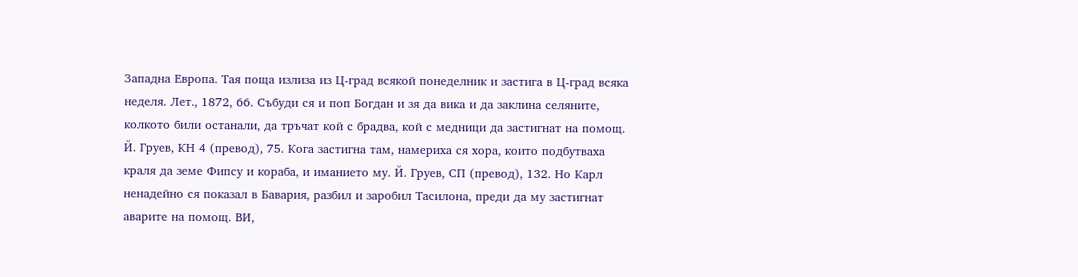Западна Европа. Тая поща излиза из Ц-град всякой понеделник и застига в Ц-град всяка неделя. Лет., 1872, 66. Събуди ся и поп Богдан и зя да вика и да заклина селяните, колкото били останали, да тръчат кой с брадва, кой с медници да застигнат на помощ. Й. Груев, КН 4 (превод), 75. Кога застигна там, намериха ся хора, които подбутваха краля да земе Фипсу и кораба, и иманието му. Й. Груев, СП (превод), 132. Но Карл ненадейно ся показал в Бавария, разбил и заробил Тасилона, преди да му застигнат аварите на помощ. ВИ,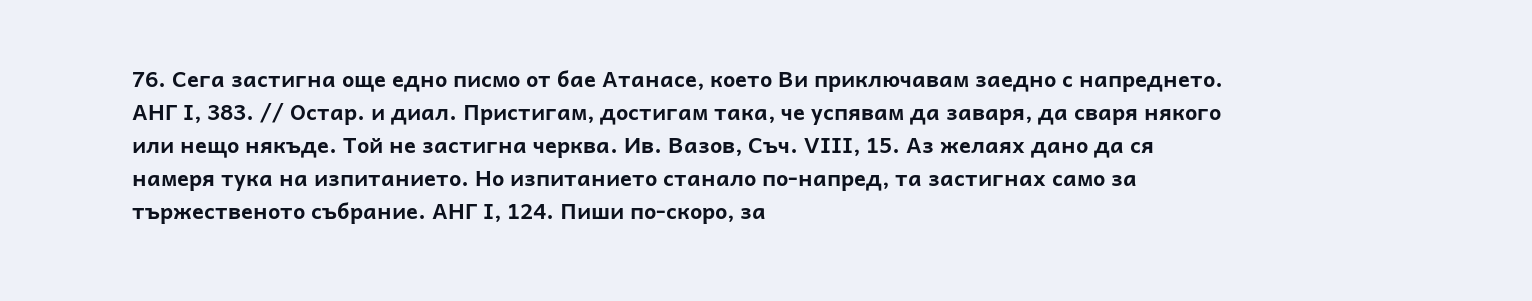76. Сега застигна още едно писмо от бае Атанасе, което Ви приключавам заедно с напреднето. АНГ І, 383. // Остар. и диал. Пристигам, достигам така, че успявам да заваря, да сваря някого или нещо някъде. Той не застигна черква. Ив. Вазов, Съч. VІІІ, 15. Аз желаях дано да ся намеря тука на изпитанието. Но изпитанието станало по-напред, та застигнах само за тържественото събрание. АНГ І, 124. Пиши по-скоро, за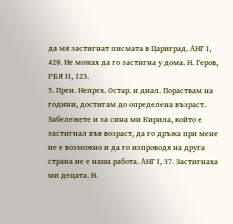да мя застигнат писмата в Цариград. АНГ І, 429. Не можах да го застигна у дома. Н. Геров, РБЯ ІІ, 123.
5. Прен. Непрех. Остар. и диал. Пораствам на години, достигам до определена възраст. Забележете и за сина ми Кирила, който е застигнал във возраст, да го дръжа при мене не е возможно и да го изпроводя на друга страна не е наша работа. АНГ І, 37. Застигнаха ми децата. Н.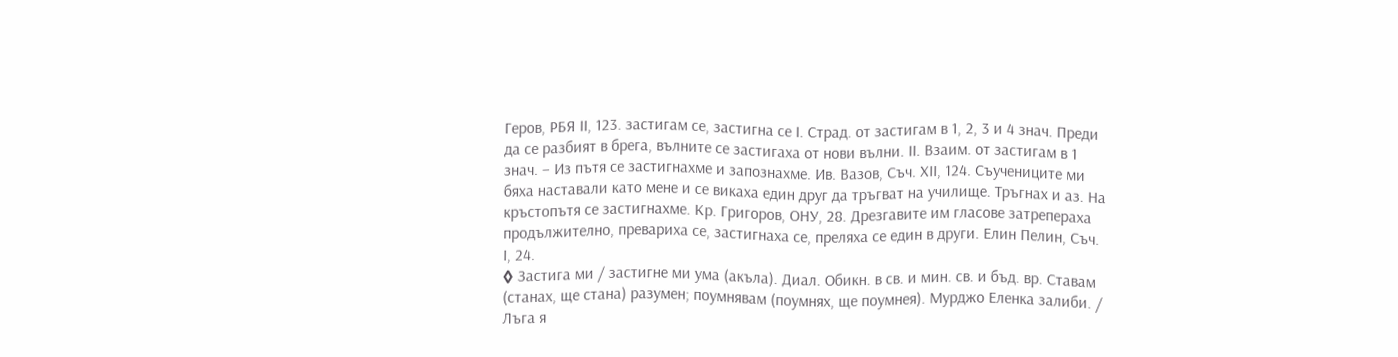Геров, РБЯ ІІ, 123. застигам се, застигна се І. Страд. от застигам в 1, 2, 3 и 4 знач. Преди да се разбият в брега, вълните се застигаха от нови вълни. ІІ. Взаим. от застигам в 1 знач. – Из пътя се застигнахме и запознахме. Ив. Вазов, Съч. ХІІ, 124. Съучениците ми бяха наставали като мене и се викаха един друг да тръгват на училище. Тръгнах и аз. На кръстопътя се застигнахме. Кр. Григоров, ОНУ, 28. Дрезгавите им гласове затрепераха продължително, превариха се, застигнаха се, преляха се един в други. Елин Пелин, Съч. І, 24.
◊ Застига ми / застигне ми ума (акъла). Диал. Обикн. в св. и мин. св. и бъд. вр. Ставам (станах, ще стана) разумен; поумнявам (поумнях, ще поумнея). Мурджо Еленка залиби. / Лъга я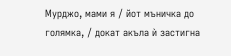Мурджо, мами я / йот мъничка до голямка, / докат акъла ѝ застигна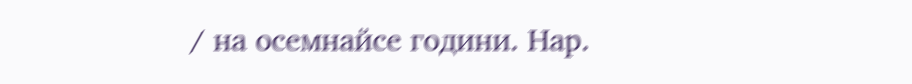/ на осемнайсе години. Нар.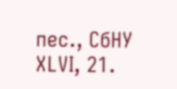пес., СбНУ ХLVІ, 21.